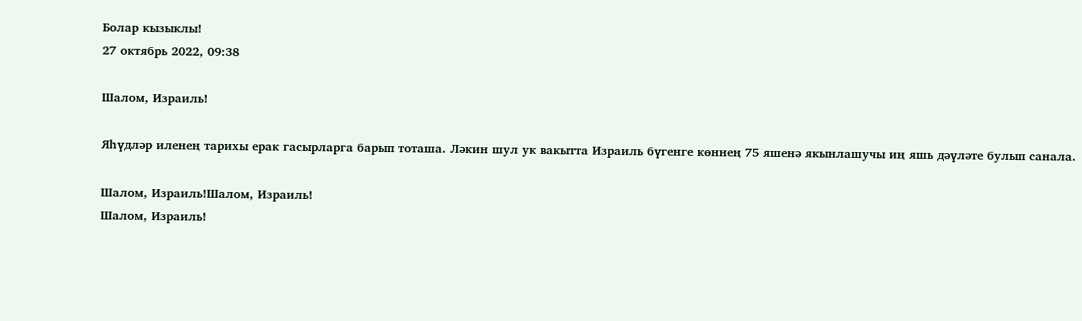Болар кызыклы!
27 октябрь 2022, 09:38

Шалом, Израиль!

Яһүдләр иленең тарихы ерак гасырларга барып тоташа. Ләкин шул ук вакытта Израиль бүгенге көннең 75 яшенә якынлашучы иң яшь дәүләте булып санала.

Шалом, Израиль!Шалом, Израиль!
Шалом, Израиль!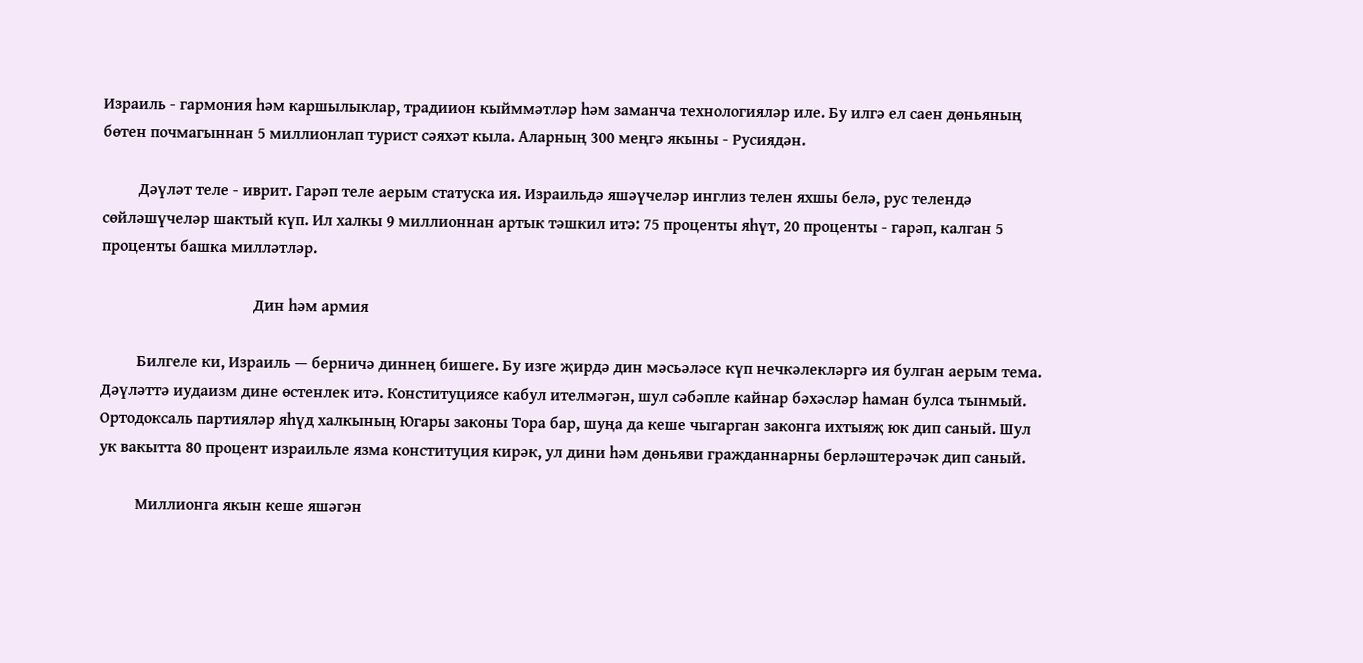Израиль - гармония һәм каршылыклар, традиион кыйммәтләр һәм заманча технологияләр иле. Бу илгә ел саен дөньяның бөтен почмагыннан 5 миллионлап турист сәяхәт кыла. Аларның 300 меңгә якыны - Русиядән.

         Дәүләт теле - иврит. Гарәп теле аерым статуска ия. Израильдә яшәүчеләр инглиз телен яхшы белә, рус телендә сөйләшүчеләр шактый күп. Ил халкы 9 миллионнан артык тәшкил итә: 75 проценты яһүт, 20 проценты - гарәп, калган 5 проценты башка милләтләр.

                                      Дин һәм армия

         Билгеле ки, Израиль — берничә диннең бишеге. Бу изге җирдә дин мәсьәләсе күп нечкәлекләргә ия булган аерым тема. Дәүләттә иудаизм дине өстенлек итә. Конституциясе кабул ителмәгән, шул сәбәпле кайнар бәхәсләр һаман булса тынмый. Ортодоксаль партияләр яһүд халкының Югары законы Тора бар, шуңа да кеше чыгарган законга ихтыяҗ юк дип саный. Шул ук вакытта 80 процент израильле язма конституция кирәк, ул дини һәм дөньяви гражданнарны берләштерәчәк дип саный.

         Миллионга якын кеше яшәгән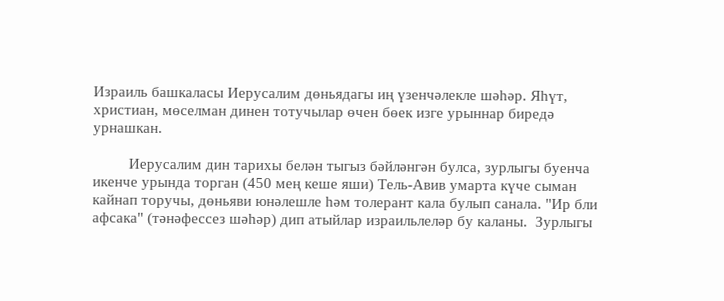Израиль башкаласы Иерусалим дөньядагы иң үзенчәлекле шәһәр. Яһүт, христиан, мөселман динен тотучылар өчен бөек изге урыннар биредә урнашкан.

         Иерусалим дин тарихы белән тыгыз бәйләнгән булса, зурлыгы буенча икенче урында торган (450 мең кеше яши) Тель-Авив умарта күче сыман кайнап торучы, дөньяви юнәлешле һәм толерант кала булып санала. "Ир бли афсака" (тәнәфессез шәһәр) дип атыйлар израильлеләр бу каланы.  Зурлыгы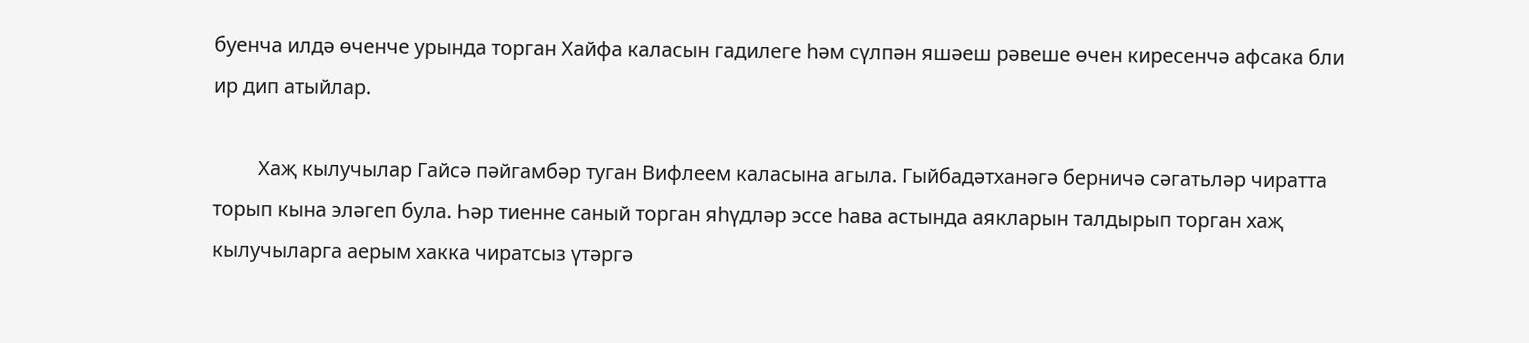буенча илдә өченче урында торган Хайфа каласын гадилеге һәм сүлпән яшәеш рәвеше өчен киресенчә афсака бли ир дип атыйлар.

         Хаҗ кылучылар Гайсә пәйгамбәр туган Вифлеем каласына агыла. Гыйбадәтханәгә берничә сәгатьләр чиратта торып кына эләгеп була. Һәр тиенне саный торган яһүдләр эссе һава астында аякларын талдырып торган хаҗ кылучыларга аерым хакка чиратсыз үтәргә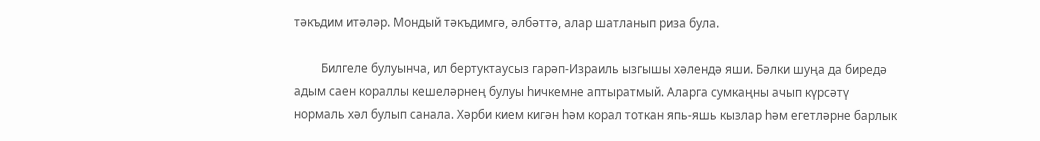тәкъдим итәләр. Мондый тәкъдимгә, әлбәттә, алар шатланып риза була.

         Билгеле булуынча, ил бертуктаусыз гарәп-Израиль ызгышы хәлендә яши. Бәлки шуңа да биредә адым саен кораллы кешеләрнең булуы һичкемне аптыратмый. Аларга сумкаңны ачып күрсәтү нормаль хәл булып санала. Хәрби кием кигән һәм корал тоткан япь-яшь кызлар һәм егетләрне барлык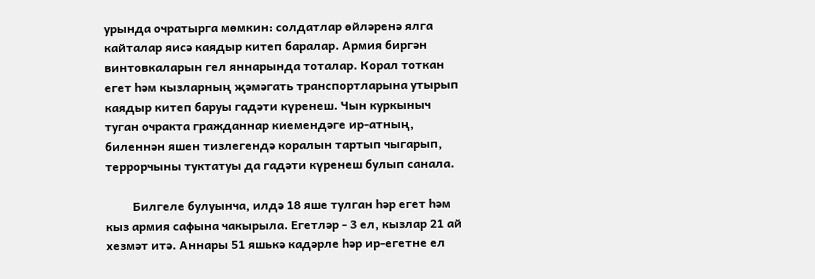урында очратырга мөмкин: солдатлар өйләренә ялга кайталар яисә каядыр китеп баралар. Армия биргән винтовкаларын гел яннарында тоталар. Корал тоткан егет һәм кызларның җәмәгать транспортларына утырып каядыр китеп баруы гадәти күренеш. Чын куркыныч туган очракта гражданнар киемендәге ир-атның, биленнән яшен тизлегендә коралын тартып чыгарып, террорчыны туктатуы да гадәти күренеш булып санала.

         Билгеле булуынча, илдә 18 яше тулган һәр егет һәм кыз армия сафына чакырыла. Егетләр - 3 ел, кызлар 21 ай хезмәт итә. Аннары 51 яшькә кадәрле һәр ир-егетне ел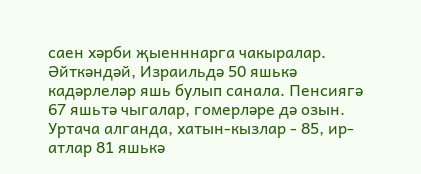саен хәрби җыенннарга чакыралар. Әйткәндәй, Израильдә 50 яшькә кадәрлеләр яшь булып санала. Пенсиягә 67 яшьтә чыгалар, гомерләре дә озын. Уртача алганда, хатын-кызлар - 85, ир-атлар 81 яшькә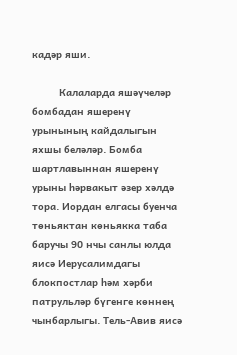кадәр яши.

         Калаларда яшәүчеләр бомбадан яшеренү урынының кайдалыгын яхшы беләләр. Бомба шартлавыннан яшеренү урыны һәрвакыт әзер хәлдә тора. Иордан елгасы буенча төньяктан көньякка таба баручы 90 нчы санлы юлда яисә Иерусалимдагы блокпостлар һәм хәрби патрульләр бүгенге көннең чынбарлыгы. Тель-Авив яисә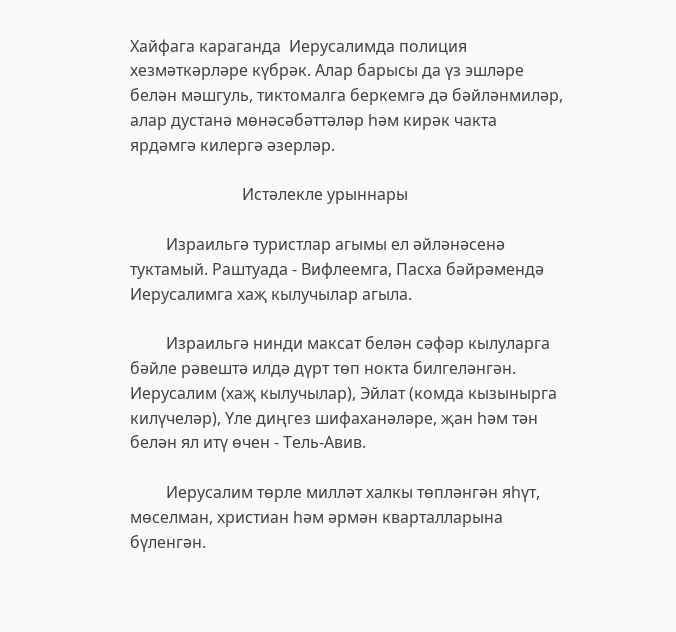Хайфага караганда  Иерусалимда полиция хезмәткәрләре күбрәк. Алар барысы да үз эшләре белән мәшгуль, тиктомалга беркемгә дә бәйләнмиләр, алар дустанә мөнәсәбәттәләр һәм кирәк чакта ярдәмгә килергә әзерләр.

                            Истәлекле урыннары

         Израильгә туристлар агымы ел әйләнәсенә туктамый. Раштуада - Вифлеемга, Пасха бәйрәмендә Иерусалимга хаҗ кылучылар агыла.

         Израильгә нинди максат белән сәфәр кылуларга бәйле рәвештә илдә дүрт төп нокта билгеләнгән. Иерусалим (хаҗ кылучылар), Эйлат (комда кызынырга килүчеләр), Үле диңгез шифаханәләре, җан һәм тән белән ял итү өчен - Тель-Авив.

         Иерусалим төрле милләт халкы төпләнгән яһүт, мөселман, христиан һәм әрмән кварталларына бүленгән.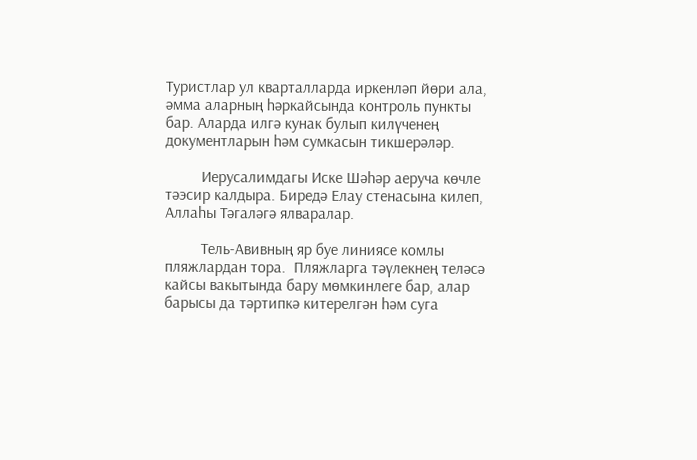Туристлар ул кварталларда иркенләп йөри ала, әмма аларның һәркайсында контроль пункты бар. Аларда илгә кунак булып килүченең документларын һәм сумкасын тикшерәләр.

         Иерусалимдагы Иске Шәһәр аеруча көчле тәэсир калдыра. Биредә Елау стенасына килеп, Аллаһы Тәгаләгә ялваралар.

         Тель-Авивның яр буе линиясе комлы пляжлардан тора.  Пляжларга тәүлекнең теләсә кайсы вакытында бару мөмкинлеге бар, алар барысы да тәртипкә китерелгән һәм суга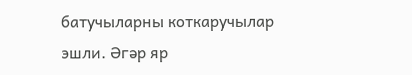батучыларны коткаручылар эшли. Әгәр яр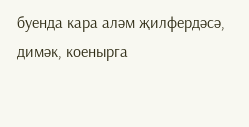буенда кара аләм җилфердәсә, димәк, коенырга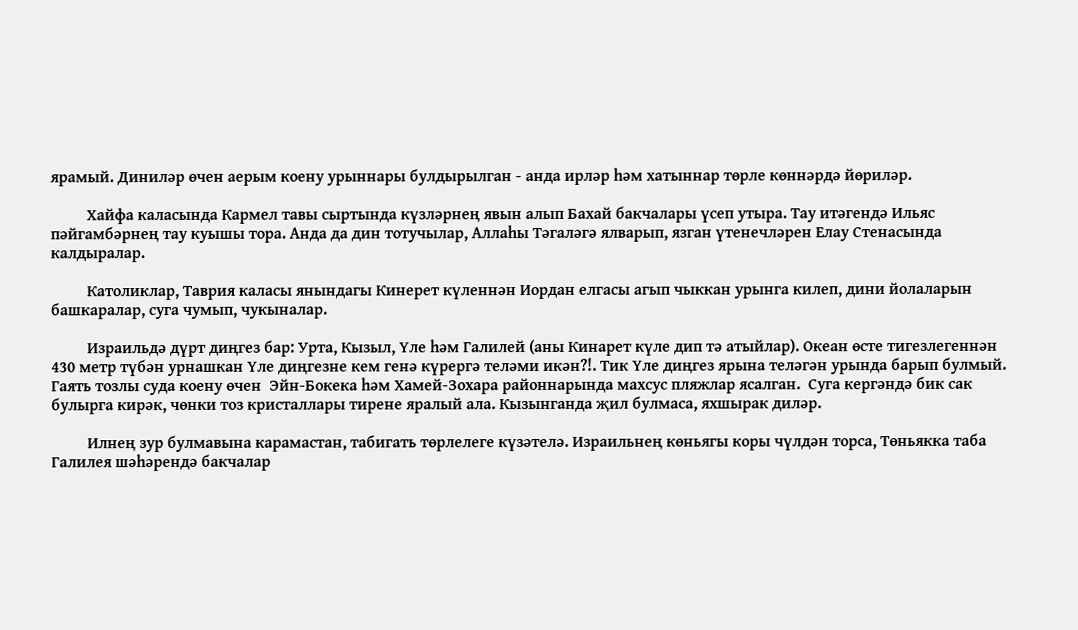ярамый. Диниләр өчен аерым коену урыннары булдырылган - анда ирләр һәм хатыннар төрле көннәрдә йөриләр.

         Хайфа каласында Кармел тавы сыртында күзләрнең явын алып Бахай бакчалары үсеп утыра. Тау итәгендә Ильяс пәйгамбәрнең тау куышы тора. Анда да дин тотучылар, Аллаһы Тәгаләгә ялварып, язган үтенечләрен Елау Стенасында калдыралар.

         Католиклар, Таврия каласы янындагы Кинерет күленнән Иордан елгасы агып чыккан урынга килеп, дини йолаларын башкаралар, суга чумып, чукыналар.

         Израильдә дүрт диңгез бар: Урта, Кызыл, Үле һәм Галилей (аны Кинарет күле дип тә атыйлар). Океан өсте тигезлегеннән 430 метр түбән урнашкан Үле диңгезне кем генә күрергә теләми икән?!. Тик Үле диңгез ярына теләгән урында барып булмый. Гаять тозлы суда коену өчен  Эйн-Бокека һәм Хамей-Зохара районнарында махсус пляжлар ясалган.  Суга кергәндә бик сак булырга кирәк, чөнки тоз кристаллары тирене яралый ала. Кызынганда җил булмаса, яхшырак диләр.

         Илнең зур булмавына карамастан, табигать төрлелеге күзәтелә. Израильнең көньягы коры чүлдән торса, Төньякка таба Галилея шәһәрендә бакчалар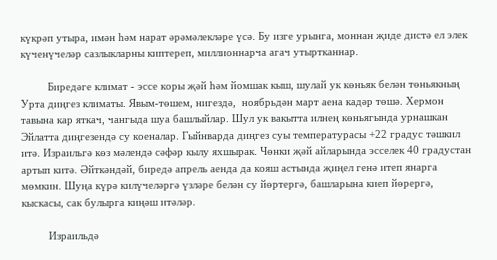күкрәп утыра, имән һәм нарат әрәмәлекләре үсә. Бу изге урынга, моннан җиде дистә ел элек күченүчеләр сазлыкларны киптереп, миллионнарча агач утыртканнар.

         Биредәге климат - эссе коры җәй һәм йомшак кыш, шулай ук көньяк белән төньякның Урта диңгез климаты. Явым-төшем, нигездә,  ноябрьдән март аена кадәр төшә. Хермон тавына кар яткач, чангыда шуа башлыйлар. Шул ук вакытта илнең көньягында урнашкан Эйлатта диңгезендә су коеналар. Гыйнварда диңгез суы температурасы +22 градус тәшкил итә. Израильгә көз мәлендә сәфәр кылу яхшырак. Чөнки җәй айларында эсселек 40 градустан артып китә. Әйткәндәй, биредә апрель аенда да кояш астында җиңел генә итеп янарга мөмкин. Шуңа күрә килүчеләргә үзләре белән су йөртергә, башларына киеп йөрергә, кыскасы, сак булырга киңәш итәләр.

         Израильдә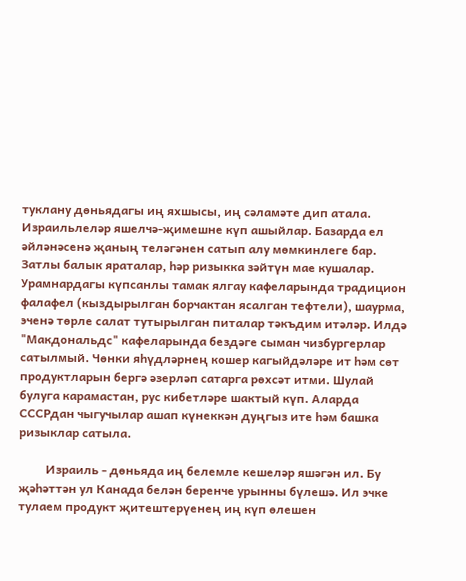туклану дөньядагы иң яхшысы, иң сәламәте дип атала. Израильлеләр яшелчә-җимешне күп ашыйлар. Базарда ел әйләнәсенә җаның теләгәнен сатып алу мөмкинлеге бар. Затлы балык яраталар, һәр ризыкка зәйтүн мае кушалар. Урамнардагы күпсанлы тамак ялгау кафеларында традицион фалафел (кыздырылган борчактан ясалган тефтели), шаурма, эченә төрле салат тутырылган питалар тәкъдим итәләр. Илдә "Макдональдс" кафеларында бездәге сыман чизбургерлар сатылмый. Чөнки яһүдләрнең кошер кагыйдәләре ит һәм сөт продуктларын бергә әзерләп сатарга рөхсәт итми. Шулай булуга карамастан, рус кибетләре шактый күп. Аларда СССРдан чыгучылар ашап күнеккән дуңгыз ите һәм башка ризыклар сатыла.

         Израиль - дөньяда иң белемле кешеләр яшәгән ил. Бу җәһәттән ул Канада белән беренче урынны бүлешә. Ил эчке тулаем продукт җитештерүенең иң күп өлешен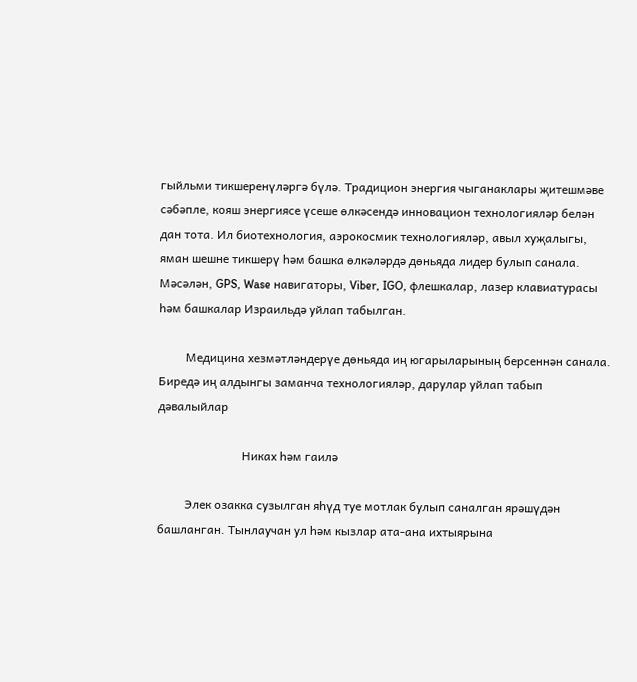гыйльми тикшеренүләргә бүлә. Традицион энергия чыганаклары җитешмәве сәбәпле, кояш энергиясе үсеше өлкәсендә инновацион технологияләр белән дан тота. Ил биотехнология, аэрокосмик технологияләр, авыл хуҗалыгы, яман шешне тикшерү һәм башка өлкәләрдә дөньяда лидер булып санала. Мәсәлән, GPS, Wase навигаторы, Viber, IGO, флешкалар, лазер клавиатурасы һәм башкалар Израильдә уйлап табылган.

         Медицина хезмәтләндерүе дөньяда иң югарыларының берсеннән санала. Биредә иң алдынгы заманча технологияләр, дарулар уйлап табып дәвалыйлар

                            Никах һәм гаилә

         Элек озакка сузылган яһүд туе мотлак булып саналган ярәшүдән башланган. Тынлаучан ул һәм кызлар ата-ана ихтыярына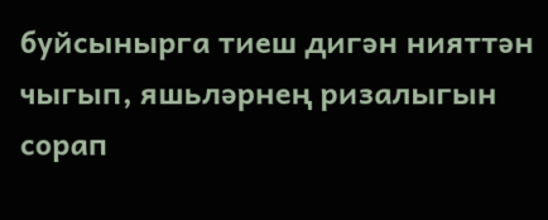буйсынырга тиеш дигән нияттән чыгып, яшьләрнең ризалыгын сорап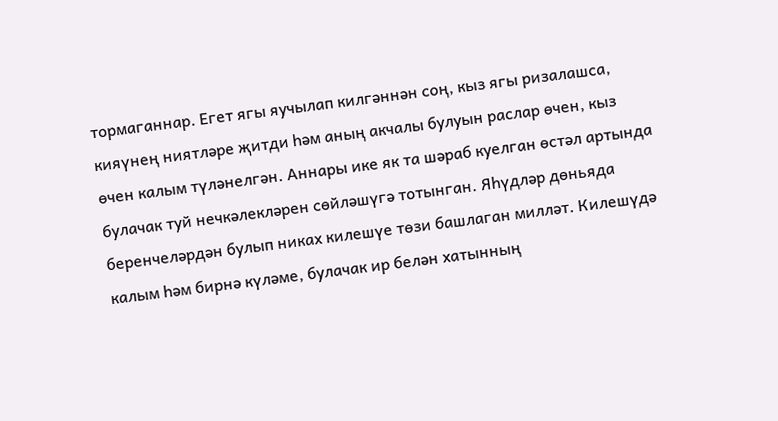тормаганнар. Егет ягы яучылап килгәннән соң, кыз ягы ризалашса, кияүнең ниятләре җитди һәм аның акчалы булуын раслар өчен, кыз өчен калым түләнелгән. Аннары ике як та шәраб куелган өстәл артында булачак туй нечкәлекләрен сөйләшүгә тотынган. Яһүдләр дөньяда беренчеләрдән булып никах килешүе төзи башлаган милләт. Килешүдә калым һәм бирнә күләме, булачак ир белән хатынның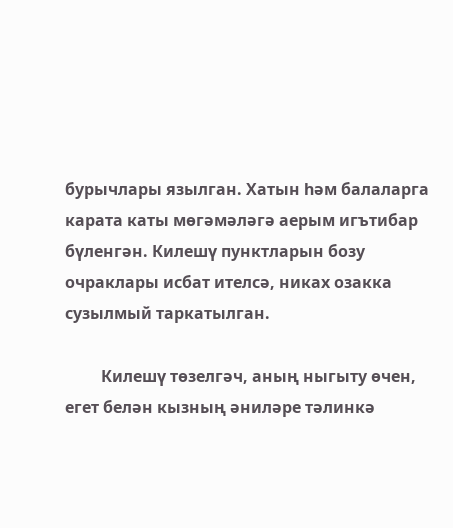бурычлары язылган. Хатын һәм балаларга карата каты мөгәмәләгә аерым игътибар бүленгән. Килешү пунктларын бозу очраклары исбат ителсә, никах озакка сузылмый таркатылган.

         Килешү төзелгәч, аның ныгыту өчен, егет белән кызның әниләре тәлинкә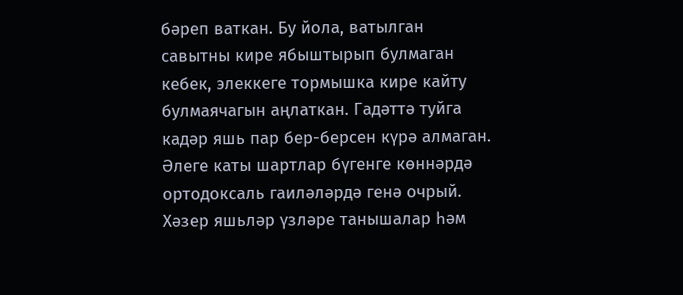бәреп ваткан. Бу йола, ватылган савытны кире ябыштырып булмаган кебек, элеккеге тормышка кире кайту булмаячагын аңлаткан. Гадәттә туйга кадәр яшь пар бер-берсен күрә алмаган. Әлеге каты шартлар бүгенге көннәрдә ортодоксаль гаиләләрдә генә очрый.  Хәзер яшьләр үзләре танышалар һәм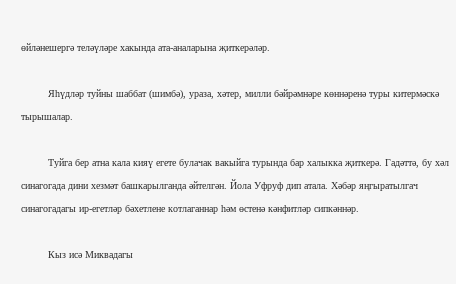өйләнешергә теләүләре хакында ата-аналарына җиткерәләр.

         Яһүдләр туйны шаббат (шимбә), ураза, хәтер, милли бәйрәмнәре көннәренә туры китермәскә тырышалар.

         Туйга бер атна кала кияү егете булачак вакыйга турында бар халыкка җиткерә. Гадәттә, бу хәл синагогада дини хезмәт башкарылганда әйтелгән. Йола Уфруф дип атала. Хәбәр яңгыратылгач синагогадагы ир-егетләр бәхетлене котлаганнар һәм өстенә кәнфитләр сипкәннәр.

         Кыз исә Миквадагы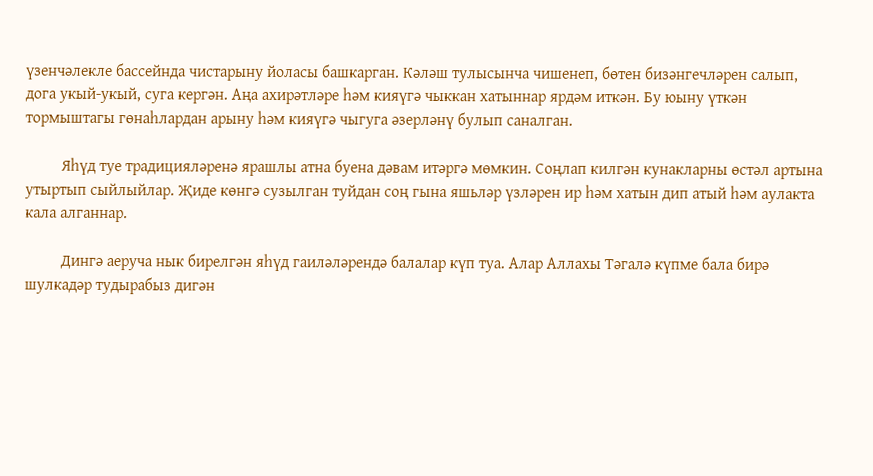үзенчәлекле бассейнда чистарыну йоласы башкарган. Кәләш тулысынча чишенеп, бөтен бизәнгечләрен салып, дога укый-укый, суга кергән. Аңа ахирәтләре һәм кияүгә чыккан хатыннар ярдәм иткән. Бу юыну үткән тормыштагы гөнаһлардан арыну һәм кияүгә чыгуга әзерләнү булып саналган.

         Яһүд туе традицияләренә ярашлы атна буена дәвам итәргә мөмкин. Соңлап килгән кунакларны өстәл артына утыртып сыйлыйлар. Җиде көнгә сузылган туйдан соң гына яшьләр үзләрен ир һәм хатын дип атый һәм аулакта кала алганнар.

         Дингә аеруча нык бирелгән яһүд гаиләләрендә балалар күп туа. Алар Аллахы Тәгалә күпме бала бирә шулкадәр тудырабыз дигән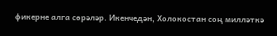фикерне алга сөрәләр. Икенчедән, Холокостан соң милләткә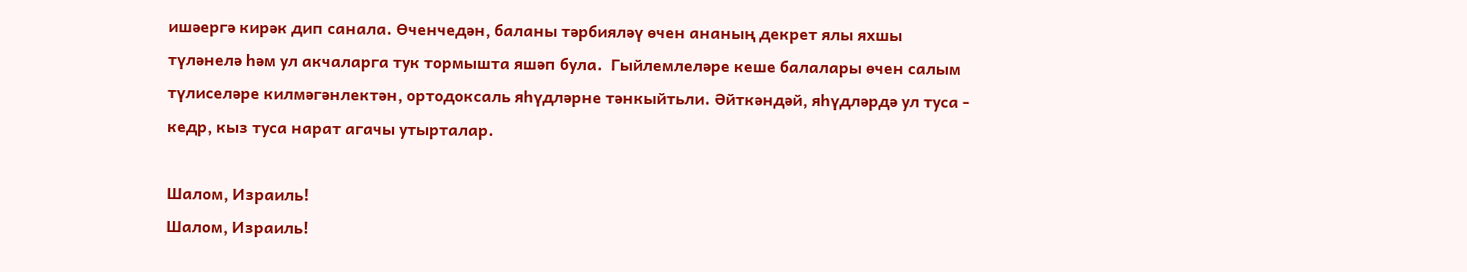ишәергә кирәк дип санала. Өченчедән, баланы тәрбияләү өчен ананың декрет ялы яхшы түләнелә һәм ул акчаларга тук тормышта яшәп була.  Гыйлемлеләре кеше балалары өчен салым түлиселәре килмәгәнлектән, ортодоксаль яһүдләрне тәнкыйтьли. Әйткәндәй, яһүдләрдә ул туса - кедр, кыз туса нарат агачы утырталар.

Шалом, Израиль!
Шалом, Израиль!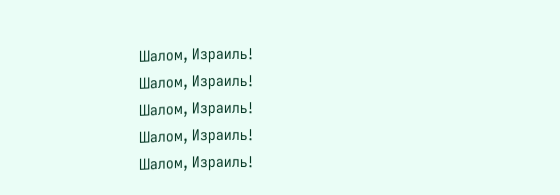Шалом, Израиль!
Шалом, Израиль!
Шалом, Израиль!
Шалом, Израиль!
Шалом, Израиль!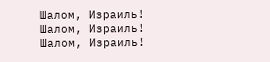Шалом, Израиль!
Шалом, Израиль!
Шалом, Израиль!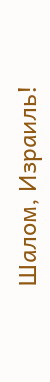Шалом, Израиль!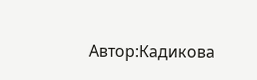Автор:Кадикова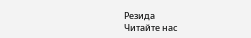Резида
Читайте нас